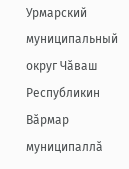Урмарский муниципальный округ Чăваш Республикин Вăрмар муниципаллă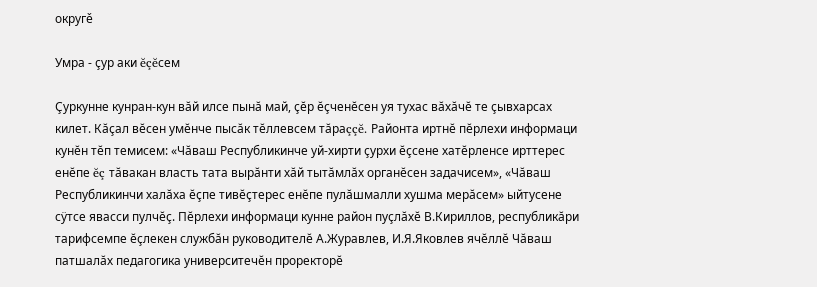округě

Умра - çур аки ĕçĕсем

Çуркунне кунран-кун вăй илсе пынă май, çĕр ĕçченĕсен уя тухас вăхăчĕ те çывхарсах килет. Кăçал вĕсен умĕнче пысăк тĕллевсем тăраççĕ. Районта иртнĕ пĕрлехи информаци кунĕн тĕп темисем: «Чăваш Республикинче уй-хирти çурхи ĕçсене хатĕрленсе ирттерес енĕпе ĕç тăвакан власть тата вырăнти хăй тытăмлăх органĕсен задачисем», «Чăваш Республикинчи халăха ĕçпе тивĕçтерес енĕпе пулăшмалли хушма мерăсем» ыйтусене сÿтсе явасси пулчĕç. Пĕрлехи информаци кунне район пуçлăхĕ В.Кириллов, республикăри тарифсемпе ĕçлекен службăн руководителĕ А.Журавлев, И.Я.Яковлев ячĕллĕ Чăваш патшалăх педагогика университечĕн проректорĕ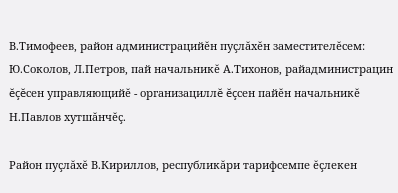В.Тимофеев, район администрацийĕн пуçлăхĕн заместителĕсем: Ю.Соколов, Л.Петров, пай начальникĕ А.Тихонов, райадминистрацин ĕçĕсен управляющийĕ - организациллĕ ĕçсен пайĕн начальникĕ Н.Павлов хутшăнчĕç.

Район пуçлăхĕ В.Кириллов, республикăри тарифсемпе ĕçлекен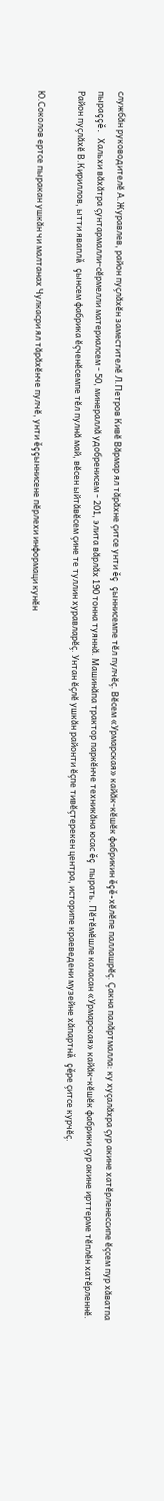службăн руководителĕ А.Журавлев, район пуçлăхĕн заместителĕ Л.Петров Кивĕ Вăрмар ял тăрăхне çитсе унти ĕç çыннисемпе тĕл пулчĕç. Вĕсем «Урмарская» кайăк-кĕшĕк фабрикин ĕçĕ-хĕлĕпе паллашрĕç. Çакна палăртмалла: ку хуçалăхра çур акине хатĕрленессипе ĕçсем пур хăватпа пыраççĕ. Хальхи вăхăтра çунтармалли-сĕрмелли материалсем - 50, минераллă удобренисем - 201, элита вăрлăх 190 тонна туяннă. Машинăпа трактор паркĕнче техникăна юсас ĕç пырать. Пĕтĕмĕшле каласан «Урмарская» кайăк-кĕшĕк фабрики çур акине ирттерме тĕплĕн хатĕрленнĕ. Район пуçлăхĕ В.Кириллов, ытти яваплă çынсем фабрика ĕçченĕсемпе тĕл пулнă май, вĕсен ыйтăвĕсем çине те туллин хуравларĕç. Унтан ĕçлĕ ушкăн районти ĕçпе тивĕçтерекен центра, историпе краеведени музейне хăпартнă çĕре çитсе курчĕç.

Ю.Соколов ертсе пыракан ушкăн чи малтанах Чулкасри ял тăрăхĕнче пулчĕ, унти ĕççыннисене пĕрлехи информаци кунĕн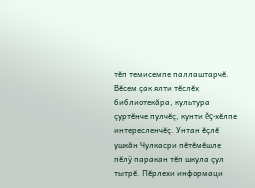тĕп темисемпе паллаштарчĕ. Вĕсем çак ялти тĕслĕх библиотекăра, культура çуртĕнче пулчĕç, кунти ĕç-хĕлпе интересленчĕç. Унтан ĕçлĕ ушкăн Чулкасри пĕтĕмĕшле пĕлÿ паракан тĕп шкула çул тытрĕ. Пĕрлехи информаци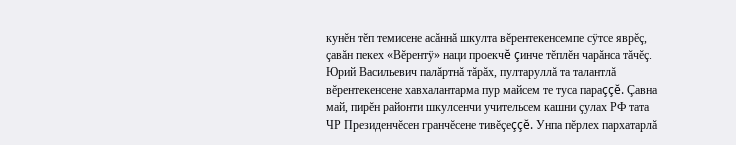кунĕн тĕп темисене асăннă шкулта вĕрентекенсемпе сÿтсе яврĕç, çавăн пекех «Вĕрентÿ» наци проекчĕ çинче тĕплĕн чарăнса тăчĕç. Юрий Васильевич палăртнă тăрăх, пултаруллă та талантлă вĕрентекенсене хавхалантарма пур майсем те туса параççĕ. Çавна май, пирĕн районти шкулсенчи учительсем кашни çулах РФ тата ЧР Президенчĕсен гранчĕсене тивĕçеççĕ. Унпа пĕрлех пархатарлă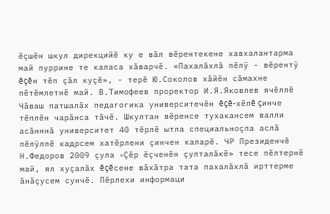ĕçшĕн шкул дирекцийĕ ку е вăл вĕрентекене хавхалантарма май пуррине те каласа хăварчĕ. «Пахалăхлă пĕлÿ - вĕрентÿ ĕçĕн тĕп çăл куçĕ», - терĕ Ю.Соколов хăйĕн сăмахне пĕтĕмлетнĕ май. В.Тимофеев проректор И.Я.Яковлев ячĕллĕ Чăваш патшалăх педагогика университечĕн ĕçĕ-хĕлĕ çинче тĕплĕн чарăнса тăчĕ. Шкултан вĕренсе тухакансем валли асăнннă университет 40 тĕрлĕ ытла специальноçпа аслă пĕлÿллĕ кадрсем хатĕрлени çинчен каларĕ. ЧР Президенчĕ Н.Федоров 2009 çула «Çĕр ĕçченĕн çулталăкĕ» тесе пĕлтернĕ май, ял хуçалăх ĕçĕсене вăхăтра тата пахалăхлă ирттерме ăнăçусем сунчĕ. Пĕрлехи информаци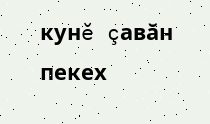кунĕ çавăн пекех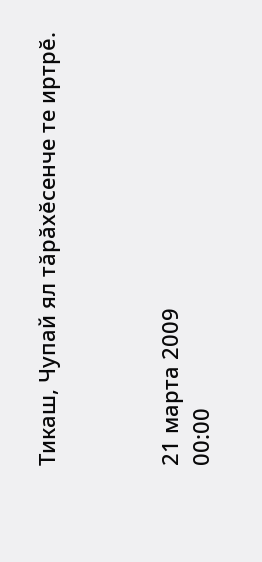Тикаш, Чупай ял тăрăхĕсенче те иртрĕ.



21 марта 2009
00:00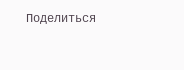Поделиться